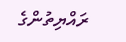ރައްޔިތުންގެ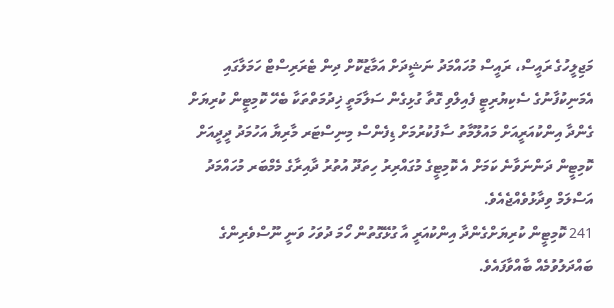މަޖިލީހުގެ ރައީސް، ރައީސް މުހައްމަދު ނަޝީދަށް އަމާޒުކޮށް ދިން ޓެރަރިސްޓް ހަމަލާގައި އެމަނިކުފާނުގެ ސެކިޔުރިޓީ ފެއިލްވި ގޮތާ ގުޅިގެން ސަލާމަތީ ޚިދުމަތްތަކާ ބެހޭ ކޮމިޓީން ކުރިޔަށް ގެންދާ އިންކުއަރީއަށް މައުލޫމާތު ސާފުކުރުމަށް ޑިފެންސް މިނިސްޓަރ މާރިޔާ އަހުމަދު ދީދީއަށް ކޮމިޓީން ދަންނަވާނެ ކަމަށް އެ ކޮމިޓީގެ މުގައްރިރު ހިތަދޫ އުތުރު ދާއިރާގެ މެމްބަރ މުހައްމަދު އަސްލަމް ވިދާޅުވެއްޖެއެވެ.
241 ކޮމިޓީން ކުރިޔަށްގެންދާ އިންކުއަރީ އާ ގުޅޭގޮތުން ހޯމަ ދުވަހު ވަނީ ނޫސްވެރިންގެ ބައްދަލުވުމެއް ބާއްވާފައެވެ.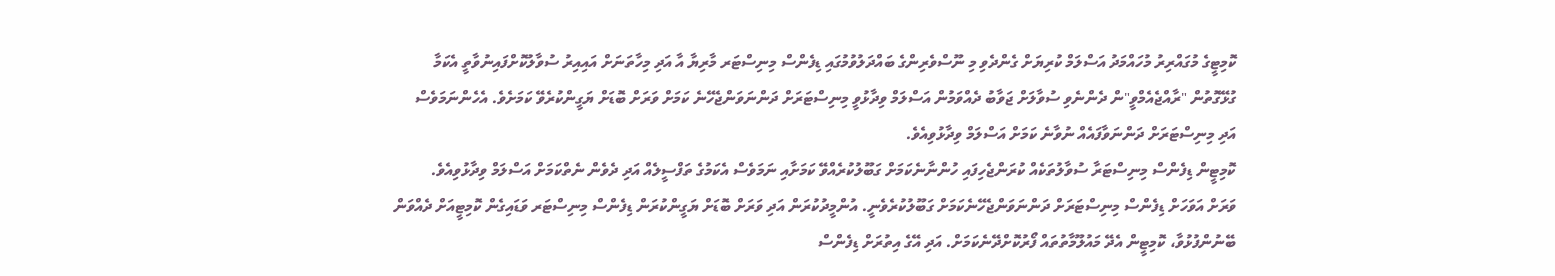ކޮމިޓީގެ މުގައްރިރު މުހައްމަދު އަސްލަމް ކުރިޔަށް ގެންދެވި މި ނޫސްވެރިންގެ ބައްދަލުވުމުގައި ޑިފެންސް މިނިސްޓަރ މާރިޔާ އާ އަދި މިހާތަނަށް އައިއިރު ސުވާލުކޮށްފައިނުވާތީ އެކަމާ ގުޅޭގޮތުން "ރާއްޖެއެމްވީ"ން ދެންނެވި ސުވާލަށް ޖަވާބު ދެއްވަމުން އަސްލަމް ވިދާޅުވީ މިނިސްޓަރަށް ދަންނަވަންޖެހޭނެ ކަމަށް ވަރަށް ބޮޑަށް ޔަގީންކުރެވޭ ކަމަށެވެ. އެހެންނަމަވެސް އަދި މިނިސްޓަރަށް ދަންނަވާފައެއް ނުވާނެ ކަމަށް އަސްލަމް ވިދާޅުވިއެވެ.
ކޮމިޓީން ޑިފެންސް މިނިސްޓަރާ ސުވާލުތަކެއް ކުރަންޖެހިފައި ހުންނާނެކަމަށް ގަބޫލުކުރެއްވޭ ކަމަށާއި ނަމަވެސް އެކަމުގެ ތަފްސީލެއް އަދި ދެވެން ނެތްކަމަށް އަސްލަމް ވިދާޅުވިއެވެ.
ވަރަށް އަވަހަށް ޑިފެންސް މިނިސްޓަރަށް ދަންނަވަންޖެހޭނެކަމަށް ގަބޫލުކުރެވެނީ. އުންމީދުކުރަން އަދި ވަރަށް ބޮޑަށް ޔަގީންކުރަން ޑިފެންސް މިނިސްޓަރ ވަޑައިގެން ކޮމިޓީއަށް ދެއްވަން ބޭނުންފުޅުވާ، ކޮމިޓީން އެދޭ މައުލޫމާތުތައް ފޯރުކޮށްދޭނެކަމަށް. އަދި އޭގެ އިތުރަށް ޑިފެންސް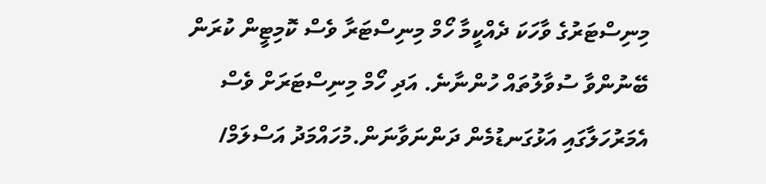މިނިސްޓަރުގެ ވާހަކަ ދެއްކީމާ ހޯމް މިނިސްޓަރާ ވެސް ކޮމިޓީން ކުރަން ބޭނުންވާ ސުވާލުތައް ހުންނާނެ. އަދި ހޯމް މިނިސްޓަރަށް ވެސް އެމަރުހަލާގައި އަޅުގަނޑުމެން ދަންނަވާނަން.މުހައްމަދު އަސްލަމް/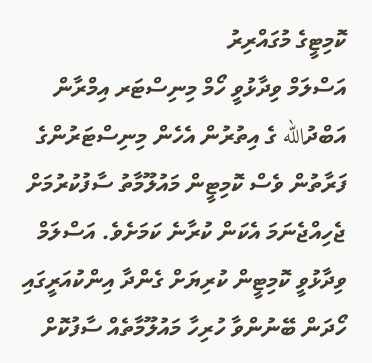ކޮމިޓީގެ މުގައްރިރު
އަސްލަމް ވިދާޅުވީ ހޯމް މިނިސްޓަރ އިމްރާން އަބްދުالله ގެ އިތުރުން އެހެން މިނިސްޓަރުންގެ ފަރާތުން ވެސް ކޮމިޓީން މައުލޫމާތު ސާފުކުރުމަށް ޖެހިއްޖެނަމަ އެކަން ކުރާނެ ކަމަށެވެ. އަސްލަމް ވިދާޅުވީ ކޮމިޓީން ކުރިޔަށް ގެންދާ އިންކުއަރީގައި ހޯދަން ބޭނުންވާ ހުރިހާ މައުލޫމާތެއް ސާފުކޮށް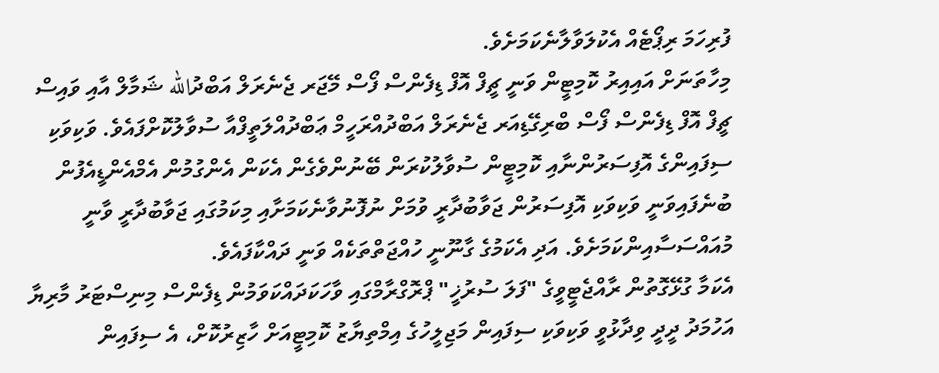ފުރިހަމަ ރިޕޯޓެއް އެކުލަވާލާނެކަމަށެވެ.
މިހާތަނަށް އައިއިރު ކޮމިޓީން ވަނީ ޗީފް އޮފް ޑިފެންސް ފޯސް މޭޖަރ ޖެނެރަލް އަބްދުالله ޝަމާލް އާއި ވައިސް ޗީފް އޮފް ޑިފެންސް ފޯސް ބްރިގޭޑިއަރ ޖެނެރަލް އަބްދުއްރަހީމް ޢަބްދުއްލަތީފްއާ ސުވާލުކޮށްފައެވެ. ވަކިވަކި ސިފައިންގެ އޮފިސަރުންނާއި ކޮމިޓީން ސުވާލުކުރަން ބޭނުންވެގެން އެކަން އެންގުމުން އެމްއެންޑީއެފުން ބުނެފައިވަނީ ވަކިވަކި އޮފިސަރުން ޖަވާބުދާރީ ވުމަށް ނުފޮނުވާނެކަމަށާއި މިކަމުގައި ޖަވާބުދާރީ ވާނީ މުއައްސަސާއިންކަމަށެވެ. އަދި އެކަމުގެ ގާނޫނީ ހުއްޖަތްތަކެއް ވަނީ ދައްކާފައެވެ.
އެކަމާ ގުޅޭގޮތުން ރާއްޖެޓީވީގެ "ފަލަ ސުރުޚީ" ޕްރޮގްރާމްގައި ވާހަކަދައްކަވަމުން ޑިފެންސް މިނިސްޓަރު މާރިޔާ އަހުމަދު ދީދީ ވިދާޅުވީ ވަކިވަކި ސިފައިން މަޖިލީހުގެ އިމްތިޔާޒު ކޮމިޓީއަށް ހާޒިރުކޮށް، އެ ސިފައިން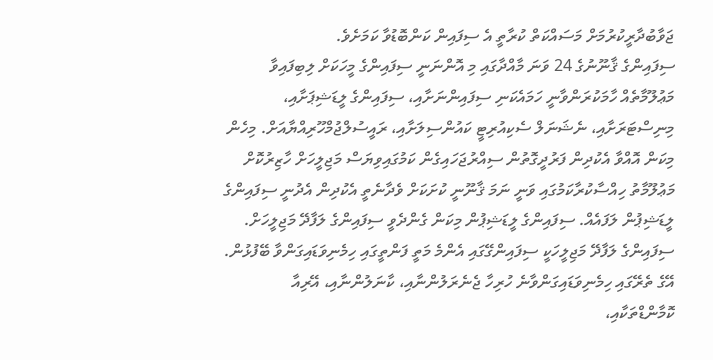ޖަވާބުދާރީކުރުމަށް މަސައްކަތް ކުރާތީ އެ ސިފައިން ކަންބޮޑުވާ ކަމަށެވެ.
ސިފައިންގެ ޤާނޫނުގެ 24 ވަނަ މާއްދާގައި މި އޮންނަނީ ސިފައިންގެ މީހަކަށް ލިބިފައިވާ މަޢުލޫމާތެއް ހާމަކުރަންވާނީ ހަމައެކަނި ސިފައިންނަށާއި، ސިފައިންގެ ލީޑަޝިޕަށާއި، މިނިސްޓަރަށާއި، ނެޝަނަލް ސެކިއުރިޓީ ކައުންސިލަށާއި، ރައީސުލްޖުމްހޫރިއްޔާއަށް. މިހެން މިކަން އޮއްވާ އެކުދިން ފަރުދީގޮތުން ސިއްރުޖަހައިގެން ކަމުގައިވިޔަސް މަޖިލީހަށް ހާޒިރުކޮށް މަޢުލޫމާތު ހިއްސާކުރާކަމުގައި ވަނީ ނަމަ ޤާނޫނީ ކުށަކަށް ވެދާނެތީ އެކުދިން އެދުނީ ސިފައިންގެ ލީޑަޝިޕުން ލަފައެއް. ސިފައިންގެ ލީޑަޝިޕުން މިކަން ގެންދެވީ ސިފައިންގެ ލަފާދޭ މަޖިލީހަށް. ސިފައިންގެ ލަފާދޭ މަޖިލީހަކީ ސިފައިންގޭގައި އެންމެ މަތީ ފަންތީގައި ހިމެނިވަޑައިގަންވާ ބޭފުޅުން. އޭގެ ތެރޭގައި ހިމެނިވަޑައިގަންވާނެ ހުރިހާ ޖެނެރަލުންނާއި، ކާނަލުންނާއި، އޭރިއާ ކޮމާންޑްތަކާއި،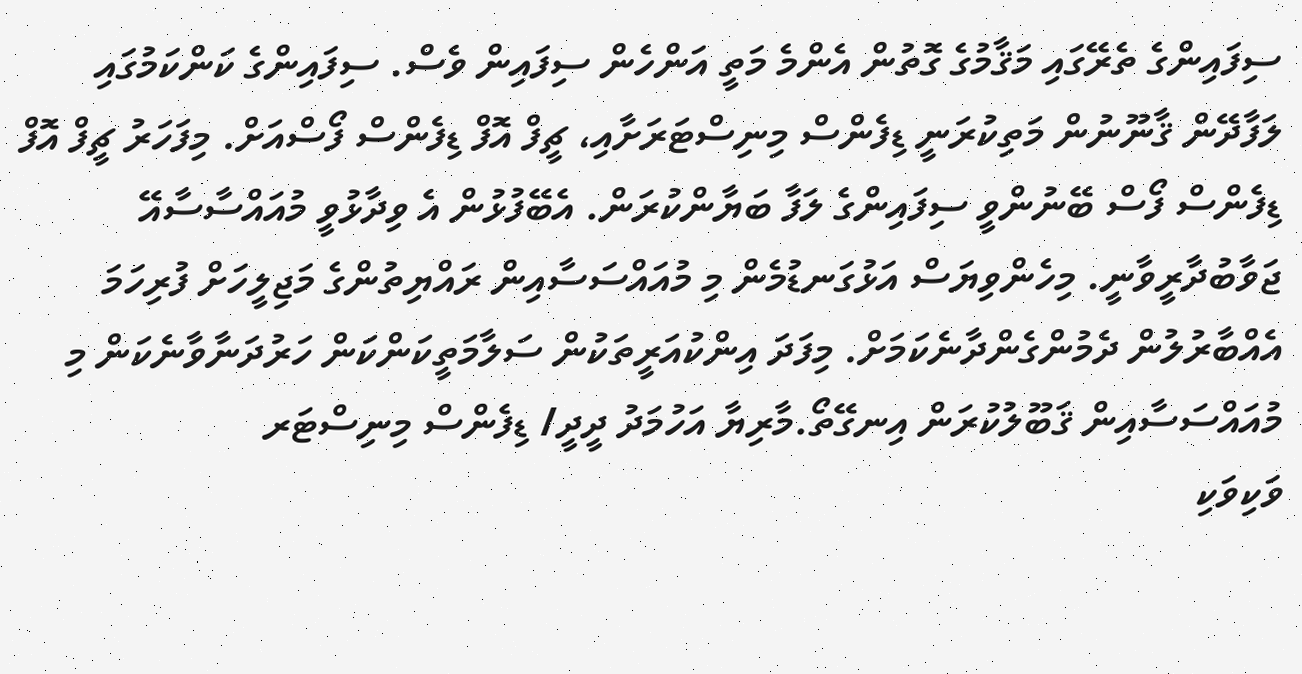ސިފައިންގެ ތެރޭގައި މަޤާމުގެ ގޮތުން އެންމެ މަތީ އަންހެން ސިފައިން ވެސް. ސިފައިންގެ ކަންކަމުގައި ލަފާދޭން ޤާނޫނުން މަތިކުރަނީ ޑިފެންސް މިނިސްޓަރަށާއި، ޗީފް އޮފް ޑިފެންސް ފޯސްއަށް. މިފަހަރު ޗީފް އޮފް ޑިފެންސް ފޯސް ބޭނުންވީ ސިފައިންގެ ލަފާ ބަޔާންކުރަން. އެބޭފުޅުން އެ ވިދާޅުވީ މުއައްސާސާއޭ ޖަވާބުދާރީވާނީ. މިހެންވިޔަސް އަޅުގަނޑުމެން މި މުއައްސަސާއިން ރައްޔިތުންގެ މަޖިލީހަށް ފުރިހަމަ އެއްބާރުލުން ދެމުންގެންދާނެކަމަށް. މިފަދަ އިންކުއަރީތަކުން ސަލާމަތީކަންކަން ހަރުދަނާވާނެކަން މި މުއައްސަސާއިން ޤަބޫލުކުރަން އިނގޭތޯ.މާރިޔާ އަހުމަދު ދީދީ/ ޑިފެންސް މިނިސްޓަރ
ވަކިވަކި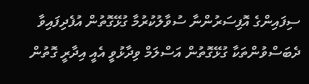ސިފައިންގެ އޮފިސަރުންނާ ސުވާލުކުރުމާ ގުޅޭގޮތުން އުފެދިފައިވާ ދެބަސްވުންތަކާ ގުޅޭގޮތުން އަސްލަމް ވިދާޅުވީ އެއީ އިދާރީ ގޮތުން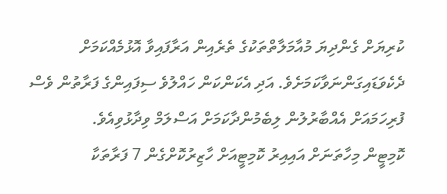ކުރިޔަށް ގެންދިޔަ މުއާމަލާތްތަކުގެ ތެރެއިން އަރާފައިވާ އޮޅުމެއްކަމަށް ދެކެވަޑައިގަންނަވާކަމަށެވެ. އަދި އެކަންކަން ހައްލުވެ ސިފައިންގެ ފަރާތުން ވެސް ފުރިހަމައަށް އެއްބާރުލުން ލިބެމުންދާކަމަށް އަސްލަމް ވިދާޅުވިއެވެ.
ކޮމިޓީން މިހާތަނަށް އައިއިރު ކޮމިޓީއަށް ހާޒިރުކޮށްގެން 7 ފަރާތަކާ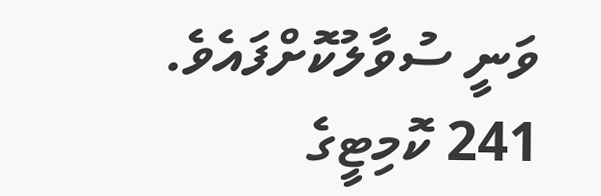ވަނީ ސުވާލުކޮށްފައެވެ. 241 ކޮމިޓީގެ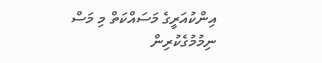އިންކުއަރީގެ މަސައްކަތް މި މަސް ނިމުމުގެކުރިން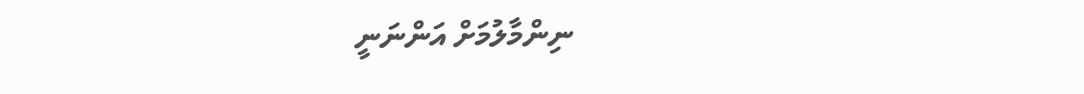ނިންމާލުމަށް އަންނަނީ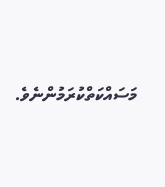މަސައްކަތްކުރަމުންނެވެ.